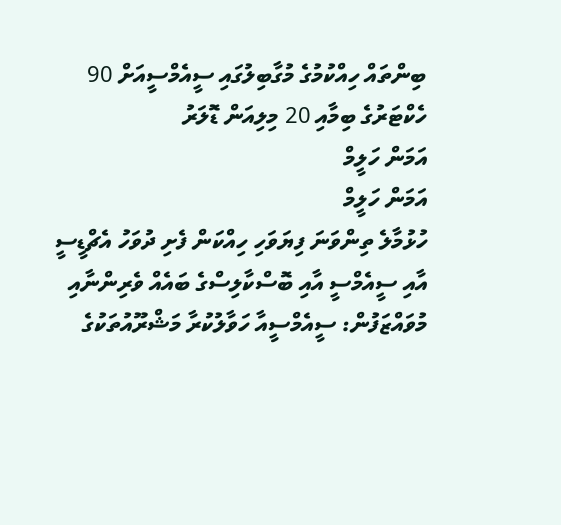ބިންތައް ހިއްކުމުގެ މުގާބިލުގައި ސީއެމްސީއަށް 90 ހެކްޓަރުގެ ބިމާއި 20 މިލިއަން ޑޮލަރު
އަމަން ހަލީމް
އަމަން ހަލީމް
ހުޅުމާލެ ތިންވަނަ ފިޔަވަހި ހިއްކަން ފެށި ދުވަހު އެޗްޑީސީ އާއި ސީއެމްސީ އާއި ބޮސްކާލިސްގެ ބައެއް ވެރިންނާއި މުވައްޒަފުން: ސީއެމްސީއާ ހަވާލުކުރާ މަޝްރޫއުތަކުގެ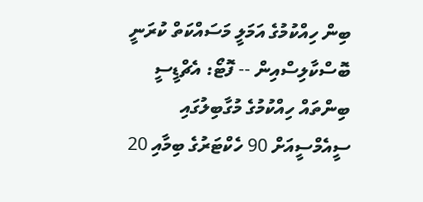ބިން ހިއްކުމުގެ އަމަލީ މަސައްކަތް ކުރަނީ ބޮސްކާލިސްއިން -- ފޮޓޯ: އެޗްޑީސީ
ބިންތައް ހިއްކުމުގެ މުގާބިލުގައި ސީއެމްސީއަށް 90 ހެކްޓަރުގެ ބިމާއި 20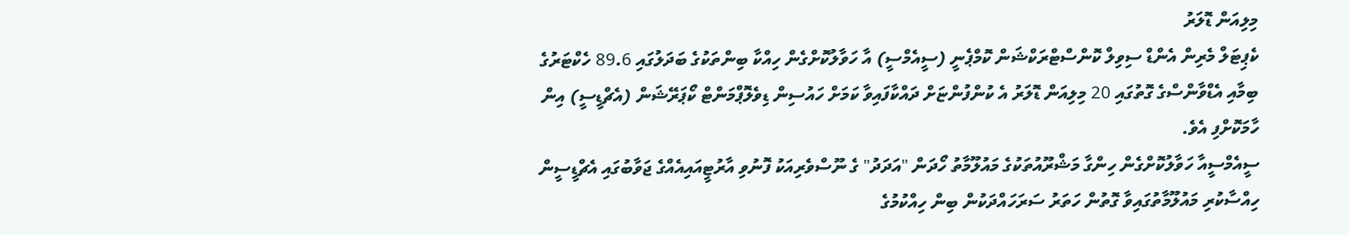މިލިއަން ޑޮލަރު
ކެޕިޓަލް މެރިން އެންޑް ސިވިލް ކޮންސްޓްރަކްޝަން ކޮމްޕެނީ (ސީއެމްސީ) އާ ހަވާލުކޮށްގެން ހިއްކާ ބިންތަކުގެ ބަދަލުގައި 89.6 ހެކްޓަރުގެ ބިމާއި އެޑްވާންސްގެ ގޮތުގައި 20 މިލިއަން ޑޮލަރު އެ ކުންފުންޏަށް ދައްކާފައިވާ ކަމަށް ހައުސިން ޑިވެލޮޕްމަންޓް ކޯޕަރޭޝަން (އެޗްޑީސީ) އިން ހާމަކޮށްފި އެވެ.
ސީއެމްސީއާ ހަވާލުކޮށްގެން ހިންގާ މަޝްރޫއުތަކުގެ މައުލޫމާތު ހޯދަން "އަދަދު" ގެ ނޫސްވެރިއަކު ފޮނުވި އާރުޓީއައިއެއްގެ ޖަވާބުގައި އެޗްޑީސީން ހިއްސާކުރި މައުލޫމާތުގައިވާ ގޮތުން ހަތަރު ސަރަހައްދަކުން ބިން ހިއްކުމުގެ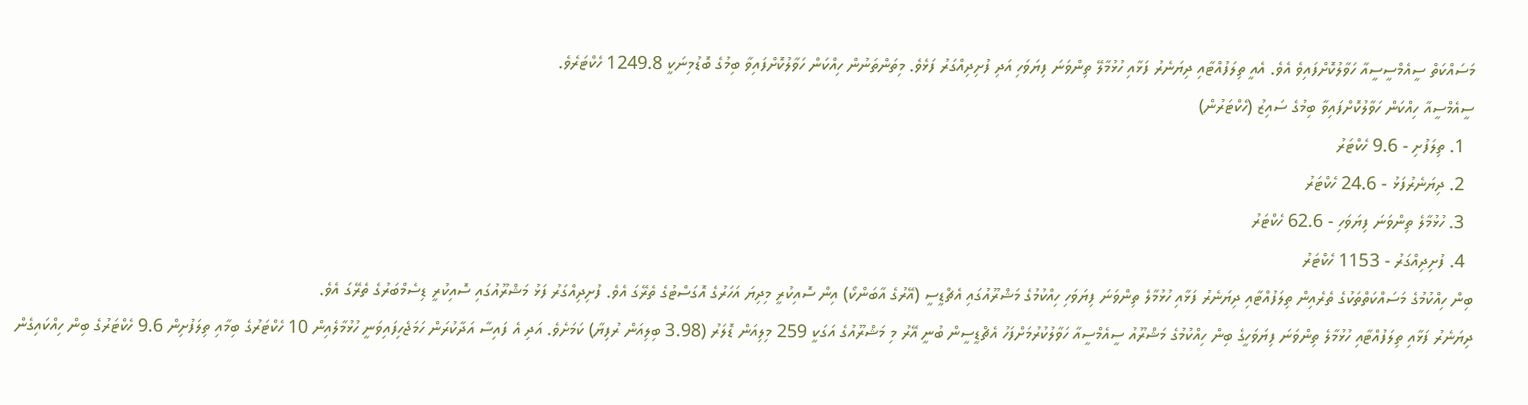މަސައްކަތް ސީއެމްސީސީއާ ހަވާލުކޮށްފައިވެ އެވެ. އެއީ ތިލަފުއްޓާއި ދިޔަނެރު ފަޅާއި ހުޅުމާލޭ ތިންވަނަ ފިޔަވަހި އަދި ފުށިދިއްގަރު ފަޅެވެ. މިތަންތަނުން ހިއްކަން ހަވާލުކޮށްފައިވާ ބިމުގެ ބޮޑުމިނަކީ 1249.8 ހެކްޓަރެވެ.
ސީއެމްސީއާ ހިއްކަން ހަވާލުކޮށްފައިވާ ބިމުގެ ސައިޒު (ހެކްޓަރުން)
  1. ތިލަފުށި - 9.6 ހެކްޓަރު
  2. ދިޔަނެރުފަޅު - 24.6 ހެކްޓަރު
  3. ހުޅުމާލެ ތިންވަނަ ފިޔަވަހި - 62.6 ހެކްޓަރު
  4. ފުށިދިއްގަރު - 1153 ހެކްޓަރު
ބިން ހިއްކުމުގެ މަސައްކަތްތަކުގެ ތެރެއިން ތިލަފުއްޓާއި ދިޔަނެރު ފަޅާއި ހުޅުމާލެ ތިންވަނަ ފިޔަވަހި ހިއްކުމުގެ މަޝްރޫއުގައި އެޗްޑީސީ (އޭރުގެ އާބަންކޯ) އިން ސޮއިކުރީ މިދިޔަ އަހަރުގެ އޮގަސްޓުގެ ތެރޭގަ އެވެ. ފުށިދިއްގަރު ފަޅު މަޝްރޫއުގައި ސޮއިކުރީ ޑިސެމްބަރުގެ ތެރޭގަ އެވެ.
ދިޔަނެރު ފަޅާއި ތިލަފުއްޓާއި ހުޅުމާލެ ތިންވަނަ ފިޔަވަހީގެ ބިން ހިއްކުމުގެ މަޝްރޫއު ސީއެމްސީއާ ހަވާލުކުރުމަށްފަހު އެޗްޑީސީން ބުނީ އޭރު މި މަޝްރޫއުގެ އަގަކީ 259 މިލިއަން ޑޮލަރު (3.98 ބިލިއަން ރުފިޔާ) ކަމަށެވެ. އަދި އެ ފައިސާ އަދާކުރަން ހަމަޖެހިފައިވަނީ ހުޅުމާލެއިން 10 ހެކްޓަރުގެ ބިމާއި ތިލަފުށިން 9.6 ހެކްޓަރުގެ ބިން ހިއްކައިގެން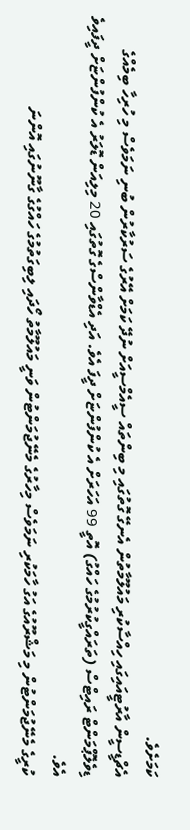ކަމަށެވެ.
އެޗްޑީސީން އާރުޓީއައިގައި ހިއްސާކުރި މައުލޫމާތުން އެނގޭ ގޮތުގައި މި ބިންތައް ސީއެމްސީއަށް ނުދޭ ކަމަށް އޭރުގެ ސަރުކާރުން ބުނި ނަމަވެސް މި ހުރިހާ ބިމެއްގެ ޑިވެލޮޕްމަންޓް ރައިޓްސް (ތަރައްގީކުރުމުގެ ހައްގު) އޮތީ 99 އަހަރަށް އެ ކުންފުންޏަށް ދީފަ އެވެ. އަދި އެޑްވާންސްގެ ގޮތުގައި 20 މިލިއަން ޑޮލަރު އެ ކުންފުންޏަށް ދީފައިވެ އެވެ.
ކުރީގެ މެނޭޖުމަންޓުން މި މަޝްރޫއުގެ އަގު ހާމަކުރި ނަމަވެސް މިހާރުގެ މެނޭޖުމަންޓުން ވަނީ މައުލޫމާތު ހޯދައި ލިބިގަތުމުގެ ހައްގުގެ ގާނޫނުގައި އޮންނަ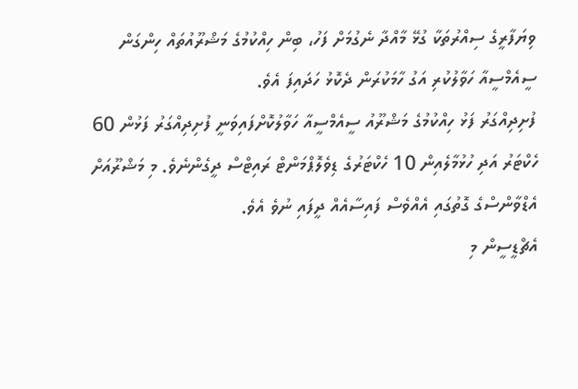ވިޔަފާރީގެ ސިއްރުތަކާ ގުޅޭ މާއްދާ ނެގުމަށް ފަހު، ބިން ހިއްކުމުގެ މަޝްރޫއުތައް ހިންގަން ސީއެމްސީއާ ހަވާލުކުރި އަގު ހާމަކުރަން ދެކޮޅު ހަދައިފަ އެވެ.
ފުށިދިއްގަރު ފަޅު ހިއްކުމުގެ މަޝްރޫއު ސީއެމްސީއާ ހަވާލުކޮށްފައިވަނީ ފުށިދިއްގަރު ފަޅުން 60 ހެކްޓަރު އަދި ހުޅުމާލެއިން 10 ހެކްޓަރުގެ ޑިވެލޮޕްމަންޓް ރައިޓްސް ދީގެންނެވެ. މި މަޝްރޫއަށް އެޑްވާންސްގެ ގޮތުގައި އެއްވެސް ފައިސާއެއް ދީފައި ނުވެ އެވެ.
އެޗްޑީސީން މި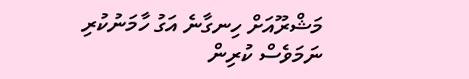މަޝްރޫއަށް ހިނގާނެ އަގު ހާމަނުކުރި ނަމަވެސް ކުރިން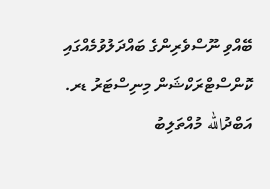ބޭއްވި ނޫސްވެރިންގެ ބައްދަލުވުމެއްގައި ކޮންސްޓްރަކްޝަން މިނިސްޓަރު ޑރ. އަބްދުالله މުއްތަލިބު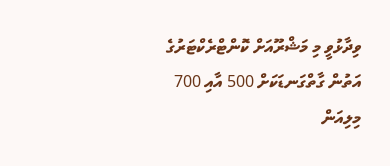ވިދާޅުވީ މި މަޝްރޫއަށް ކޮންޓްރެކްޓަރުގެ އަތުން ގާތްގަނޑަކަށް 500 އާއި 700 މިލިއަން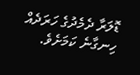ޑޮލަރާ ދެމެދުގެ ހަރަދެއް ހިނގާނެ ކަމަށެވެ.